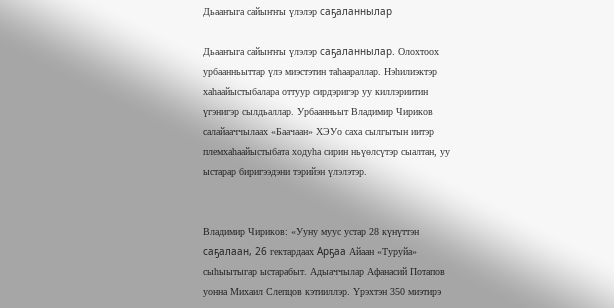Дьааҥыга сайыҥҥы үлэлэр саҕаланнылар

Дьааҥыга сайыҥҥы үлэлэр саҕаланнылар. Олохтоох урбаанньыттар үлэ миэстэтин таhаараллар. Нэhилиэктэр хаhаайыстыбалара оттуур сирдэригэр уу киллэриитин үгэнигэр сылдьаллар. Урбаанньыт Владимир Чириков салайааччылаах «Баачаан» ХЭУо саха сылгытын иитэр племхаhаайыстыбата ходуһа сирин ньүөлсүтэр сыалтан, уу ыстарар биригээдэни тэрийэн үлэлэтэр.


Владимир Чириков: «Ууну муус устар 28 күнүттэн саҕалаан, 26 гектардаах Арҕаа Айаан «Туруйа» сыһыытыгар ыстарабыт. Адыаччылар Афанасий Потапов уонна Михаил Слепцов кэтииллэр. Үрэхтэн 350 миэтирэ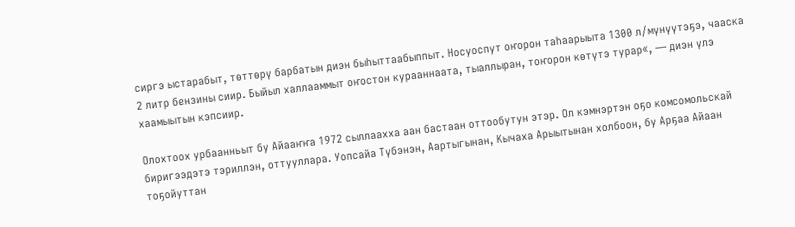сиргэ ыстарабыт, төттөрү барбатын диэн быһыттаабыппыт. Носуоспут оҥорон таһаарыыта 1300 л/мүнүүтэҕэ, чааска 2 литр бензины сиир. Быйыл халлааммыт оҥостон курааннаата, тыаллыран, тоҥорон көтүтэ турар«, — диэн үлэ хаамыытын кэпсиир.

Олохтоох урбаанньыт бу Айааҥҥа 1972 сыллаахха аан бастаан оттообутун этэр. Ол кэмнэртэн оҕо комсомольскай биригээдэтэ тэриллэн, оттууллара. Уопсайа Түбэнэн, Аартыгынан, Кычаха Арыытынан холбоон, бу Арҕаа Айаан тоҕойуттан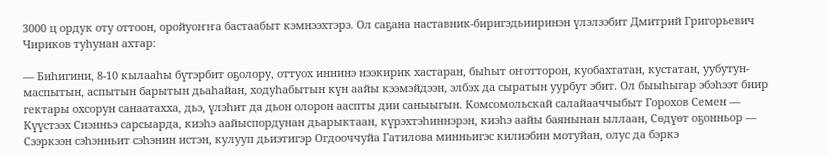3000 ц ордук оту оттоон, оройуоҥҥа бастаабыт кэмнээхтэрэ. Ол саҕана наставник-биригэдьииринэн үлэлээбит Дмитрий Григорьевич Чириков туһунан ахтар:

— Биһигини, 8-10 кылааһы бүтэрбит оҕолору, оттуох иннинэ нээкирик хастаран, быһыт оҥотторон, куобахтатан, кустатан, уубутун-маспытын, аспытын барытын дьаһайан, ходуһабытын күн аайы кээмэйдээн, элбэх да сыратын уурбут эбит. Ол быыһыгар эбэһээт биир гектары охсорун санаатахха, дьэ, үлэһит да дьон олорон ааспты дии саныыгын. Комсомольскай салайааччыбыт Горохов Семен — Күүстээх Сиэнньэ сарсыарда, киэһэ аайыспордунан дьарыктаан, күрэхтэһиннэрэн, киэһэ аайы баянынан ыллаан, Сөдүөт оҕонньор — Сээркээн сэһэнньит сэһэнин истэн, кулууп дьиэтигэр Огдооччуйа Гатилова минньигэс килиэбин мотуйан, олус да бэркэ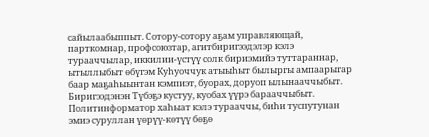сайылаабыппыт. Сотору-сотору аҕам управляющай, парткомнар, профсоюзтар, агитбиригээдэлэр кэлэ турааччылар, иккилии-үстүү солк бириэмийэ туттараннар, ытыллыбыт өбүгэм Куһуоччук атыыһыт былыргы ампаарыгар баар маҕаһыынтан кэмпиэт, буорах, доруоп ылынааччыбыт. Биригээдэнэн Түбэҕэ кустуу, куобах үүрэ барааччыбыт. Политинформатор хаһыат кэлэ турааччы, биһи туспутунан эмиэ суруллан үөрүү-көтүү бөҕө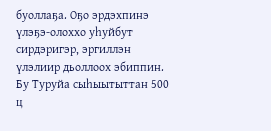буоллаҕа. Оҕо эрдэхпинэ үлэҕэ-олоххо уһуйбут сирдэригэр, эргиллэн үлэлиир дьоллоох эбиппин. Бу Туруйа сыһыытыттан 500 ц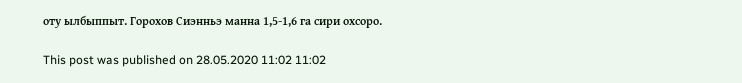оту ылбыппыт. Горохов Сиэнньэ манна 1,5-1,6 га сири охсоро.

This post was published on 28.05.2020 11:02 11:02